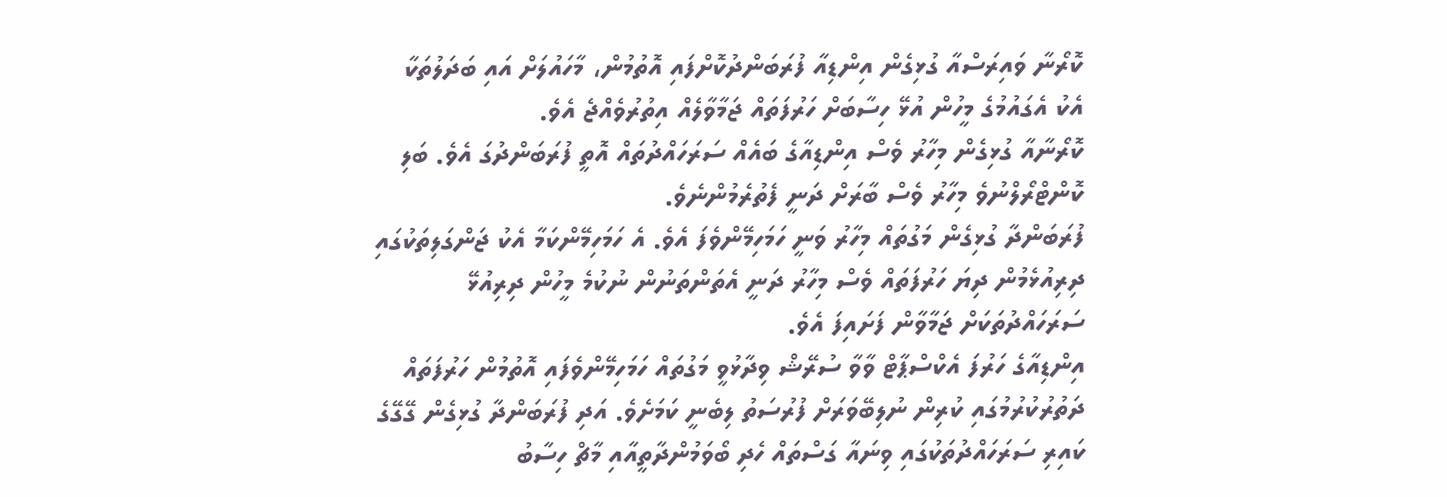ކޮރޯނާ ވައިރަސްއާ ގުޅިގެން އިންޑިއާ ފުރަބަންދުކޮށްފައި އޮތުމުން، މާހައުލަށް އައި ބަދަލުތަކާ އެކު އެގައުމުގެ މީހުން އުޅޭ ހިސާބަށް ހަރުފަތައް ޖަމާވާލެއް އިތުރުވެއްޖެ އެވެ.
ކޮރޯނާއާ ގުޅިގެން މިހާރު ވެސް އިންޑިއާގެ ބައެއް ސަރަހައްދުތައް އޮތީ ފުރަބަންދުގަ އެވެ. ބަލި ކޮންޓްރޯލްނުވެ މިހާރު ވެސް ބާރަށް ދަނީ ފެތުރެމުންނެވެ.
ފުރަބަންދާ ގުޅިގެން މަގުތައް މިހާރު ވަނީ ހަމަހިމޭންވެފަ އެވެ. އެ ހަމަހިމޭންކަމާ އެކު ޖަންގަލިތަކުގައި ދިރިއުޅެމުން ދިޔަ ހަރުފަތައް ވެސް މިހާރު ދަނީ އެތަންތަނުން ނުކުމެ މީހުން ދިރިއުޅޭ ސަރަހައްދުތަކަށް ޖަމާވާން ފަށައިފަ އެވެ.
އިންޑިއާގެ ހަރުފަ އެކްސްޕާޓް ވާވާ ސުރޭޝް ވިދާޅުވީ މަގުތައް ހަމަހިމޭންވެފައި އޮތުމުން ހަރުފަތައް ދަތުރުކުރުމުގައި ކުރިން ނުލިބޭވަރަށް ފުރުސަތު ލިބެނީ ކަމަށެވެ. އަދި ފުރަބަންދާ ގުޅިގެން ގޭގޭގެ ކައިރި ސަރަހައްދުތަކުގައި ވިނައާ ގަސްތައް ހެދި ބޯވަމުންދާތީއާއި މާޗް ހިސާބު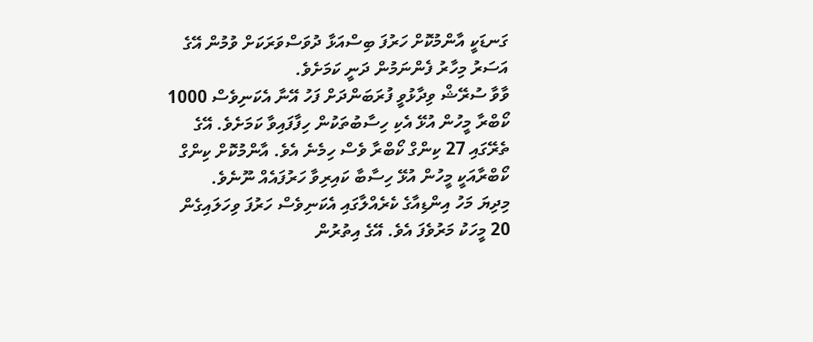ގަނޑަކީ އާންމުކޮށް ހަރުފަ ބިސްއަޅާ ދުވަސްވަރަކަށް ވުމުން އޭގެ އަސަރު މިހާރު ފެންނަމުން ދަނީ ކަމަށެވެ.
ވާވާ ސުރޭޝް ވިދާޅުވީ ފުރަބަންދަށް ފަހު އޭނާ އެކަނިވެސް 1000 ކޯބްރާ މީހުން އުޅޭ އެކި ހިސާބުތަކުން ހިފާފައިވާ ކަމަށެވެ. އޭގެ ތެރޭގައި 27 ކިންގް ކޯބްރާ ވެސް ހިމެނެ އެވެ. އާންމުކޮށް ކިންގް ކޯބްރާއަކީ މީހުން އުޅޭ ހިސާބާ ކައިރިވާ ހަރުފައެއް ނޫނެވެ.
މިދިޔަ މަހު އިންޑިއާގެ ކެރެއްލާގައި އެކަނިވެސް ހަރުފަ ވިހަލައިގެން 20 މީހަކު މަރުވެފަ އެވެ. އޭގެ އިތުރުން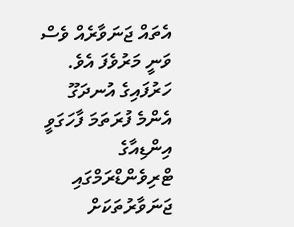އެތައް ޖަނަވާރެއް ވެސް ވަނީ މަރުވެފަ އެވެ.
ހަރުފައިގެ އުނދަގޫ އެންމެ ފުރަތަމަ ފާހަގަވީ އިންޑިއާގެ ޓްރިވެންޑްރަމްގައި ޖަނަވާރުތަކަށް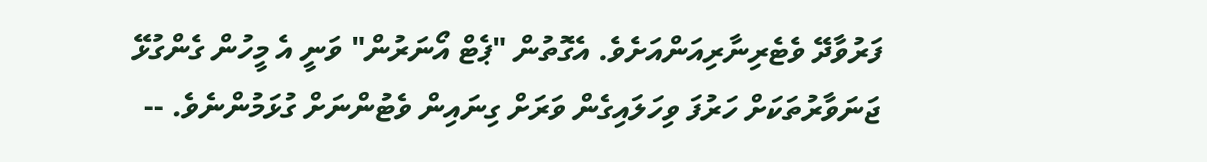ފަރުވާދޭ ވެޓެރިނާރިއަންއަށެވެ. އެގޮތުން "ޕެޓް އޯނަރުން" ވަނީ އެ މީހުން ގެންގުޅޭ ޖަނަވާރުތަކަށް ހަރުފަ ވިހަލައިގެން ވަރަށް ގިނައިން ވެޓުންނަށް ގުޅަމުންނެވެ. --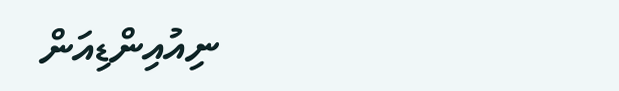ނިއުއިންޑިއަން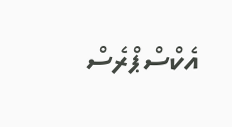އެކްސްޕްރެސް